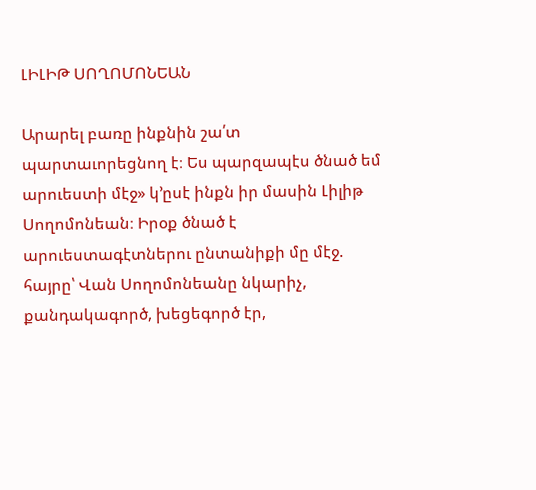ԼԻԼԻԹ ՍՈՂՈՄՈՆԵԱՆ

Արարել բառը ինքնին շա՛տ պարտաւորեցնող է։ Ես պարզապէս ծնած եմ արուեստի մէջ» կ’ըսէ ինքն իր մասին Լիլիթ Սողոմոնեան։ Իրօք ծնած է արուեստագէտներու ընտանիքի մը մէջ. հայրը՝ Վան Սողոմոնեանը նկարիչ, քանդակագործ, խեցեգործ էր,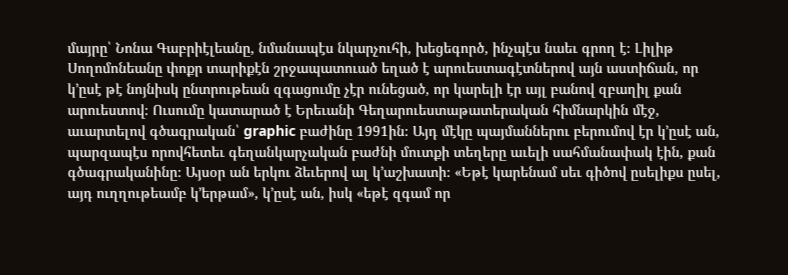մայրը՝ Նոնա Գաբրիէլեանը, նմանապէս նկարչուհի, խեցեգործ, ինչպէս նաեւ գրող է։ Լիլիթ Սողոմոնեանը փոքր տարիքէն շրջապատուած եղած է արուեստագէտներով այն աստիճան, որ կ’ըսէ թէ նոյնիսկ ընտրութեան զգացումը չէր ունեցած, որ կարելի էր այլ բանով զբաղիլ քան արուեստով։ Ուսումը կատարած է Երեւանի Գեղարուեստաթատերական հիմնարկին մէջ, աւարտելով գծագրական՝ graphic բաժինը 1991ին։ Այդ մէկը պայմաններու բերումով էր կ’ըսէ ան, պարզապէս որովհետեւ գեղանկարչական բաժնի մուտքի տեղերը աւելի սահմանափակ էին, քան գծագրականինը։ Այսօր ան երկու ձեւերով ալ կ’աշխատի։ «Եթէ կարենամ սեւ գիծով ըսելիքս ըսել, այդ ուղղութեամբ կ’երթամ», կ’ըսէ ան, իսկ «եթէ զգամ որ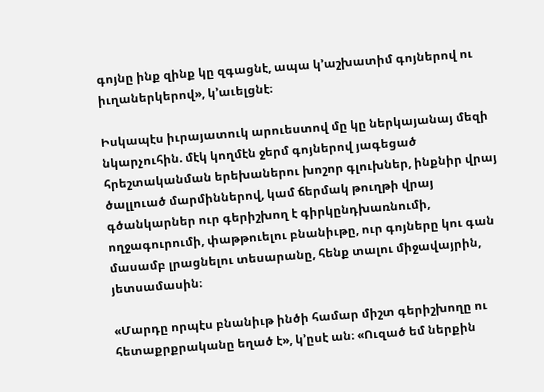գոյնը ինք զինք կը զգացնէ, ապա կ’աշխատիմ գոյներով ու իւղաներկերով», կ’աւելցնէ։

Իսկապէս իւրայատուկ արուեստով մը կը ներկայանայ մեզի նկարչուհին. մէկ կողմէն ջերմ գոյներով յագեցած հրեշտականման երեխաներու խոշոր գլուխներ, ինքնիր վրայ ծալլուած մարմիններով, կամ ճերմակ թուղթի վրայ գծանկարներ ուր գերիշխող է գիրկընդխառնումի, ողջագուրումի, փաթթուելու բնանիւթը, ուր գոյները կու գան մասամբ լրացնելու տեսարանը, հենք տալու միջավայրին, յետսամասին։

«Մարդը որպէս բնանիւթ ինծի համար միշտ գերիշխողը ու հետաքրքրականը եղած է», կ’ըսէ ան։ «Ուզած եմ ներքին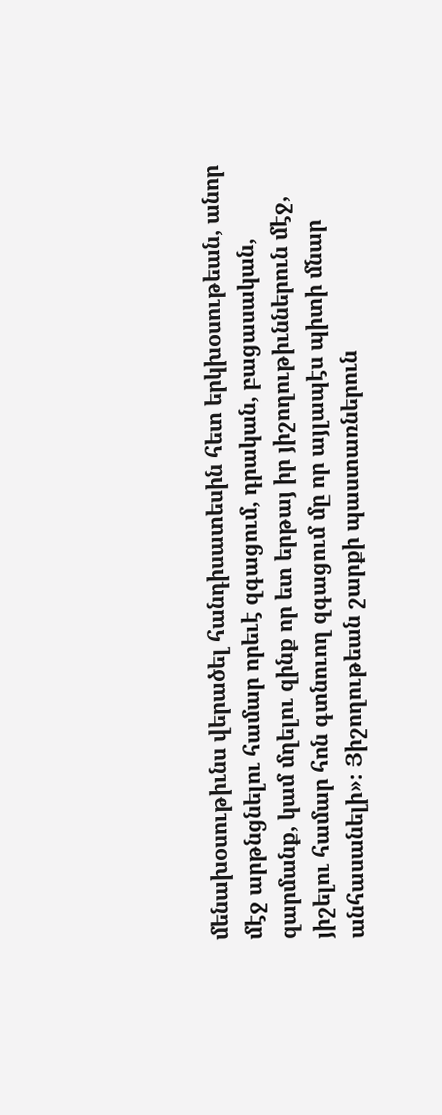մենախօսութիւնս վերածել հանդիսատեսին հետ երկխօսութեան, անոր մէջ արթնցնելու համար որեւէ զգացում, դրական, բացասական, զարմանք, կամ մղելու զինք որ ետ երթայ իր յիշողութիւններուն մէջ, յիշելու համար հոն գտնուող զգացում մը որ այլապէս պիտի մնար անհասանելի»։ Յիշողութեան շարքի պաստառներուն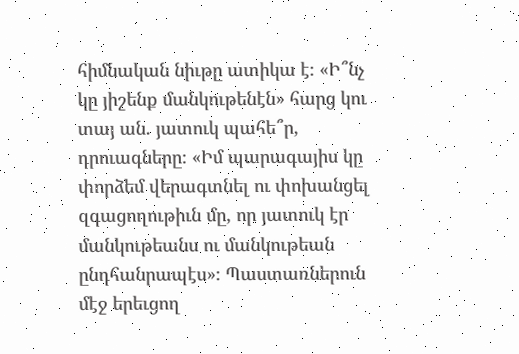հիմնական նիւթը ատիկա է։ «Ի՞նչ կը յիշենք մանկութենէն» հարց կու տայ ան. յատուկ պահե՞ր, դրուագները։ «Իմ պարագայիս կը փորձեմ վերագտնել ու փոխանցել զգացողութիւն մը, որ յատուկ էր մանկութեանս ու մանկութեան ընդհանրապէս»։ Պաստառներուն մէջ երեւցող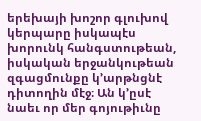երեխայի խոշոր գլուխով կերպարը իսկապէս խորունկ հանգստութեան, իսկական երջանկութեան զգացմունքը կ’արթնցնէ դիտողին մէջ։ Ան կ’ըսէ նաեւ որ մեր գոյութիւնը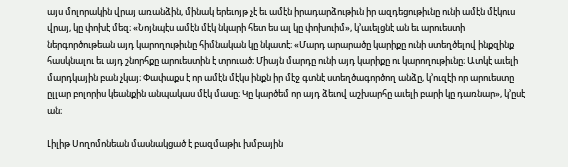այս մոլորակին վրայ առանձին, մինակ երեւոյթ չէ եւ ամէն իրադարձութիւն իր ազդեցութիւնը ունի ամէն մէկուս վրայ, կը փոխէ մեզ։ «Նոյնպէս ամէն մէկ նկարի հետ ես ալ կը փոխուիմ», կ’աւելցնէ ան եւ արուեստի ներգործութեան այդ կարողութիւնը հիմնական կը նկատէ։ «Մարդ արարածը կարիքը ունի ստեղծելով ինքզինք հասկնալու եւ այդ շնորհքը արուեստին է տրուած։ Միայն մարդը ունի այդ կարիքը ու կարողութիւնը։ Ատկէ աւելի մարդկային բան չկայ։ Փափաքս է որ ամէն մէկս ինքն իր մէջ գտնէ ստեղծագործող անձը, կ’ուզէի որ արուեստը ըլլար բոլորիս կեանքին անպակաս մէկ մասը։ Կը կարծեմ որ այդ ձեւով աշխարհը աւելի բարի կը դառնար», կ’ըսէ ան։

Լիլիթ Սողոմոնեան մասնակցած է բազմաթիւ խմբային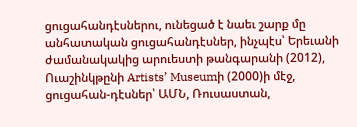ցուցահանդէսներու, ունեցած է նաեւ շարք մը անհատական ցուցահանդէսներ, ինչպէս՝ Երեւանի ժամանակակից արուեստի թանգարանի (2012), Ուաշինկթընի Artists’ Museumի (2000)ի մէջ, ցուցահան-դէսներ՝ ԱՄՆ, Ռուսաստան,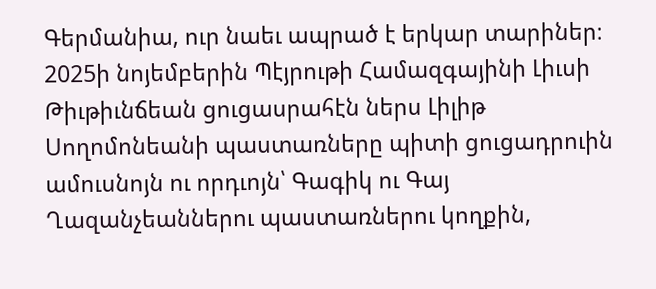Գերմանիա, ուր նաեւ ապրած է երկար տարիներ։ 2025ի նոյեմբերին Պէյրութի Համազգայինի Լիւսի Թիւթիւնճեան ցուցասրահէն ներս Լիլիթ Սողոմոնեանի պաստառները պիտի ցուցադրուին ամուսնոյն ու որդւոյն՝ Գագիկ ու Գայ Ղազանչեաններու պաստառներու կողքին,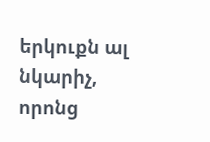երկուքն ալ նկարիչ, որոնց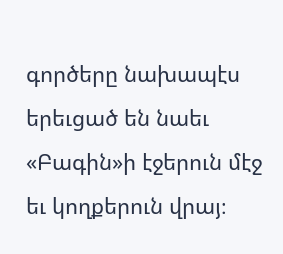գործերը նախապէս երեւցած են նաեւ «Բագին»ի էջերուն մէջ եւ կողքերուն վրայ։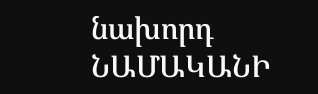նախորդ
ՆԱՄԱԿԱՆԻ